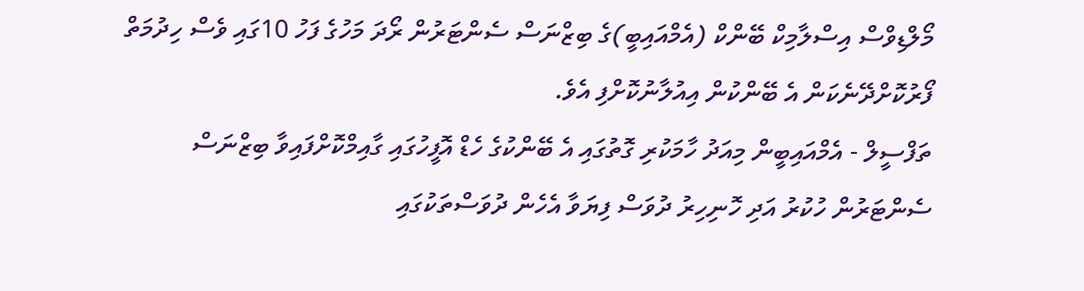މޯލްޑިވްސް އިސްލާމިކް ބޭންކް (އެމްއައިބީ)ގެ ބިޒްނަސް ސެންޓަރުން ރޯދަ މަހުގެ ފަހު 10ގައި ވެސް ހިދުމަތް ފޯރުކޮށްދޭނެކަން އެ ބޭންކުން އިއުލާނުކޮށްފި އެވެ.
ތަފްސީލް - އެމްއައިބީން މިއަދު ހާމަކުރި ގޮތުގައި އެ ބޭންކުގެ ހެޑް އޮފީހުގައި ގާއިމްކޮށްފައިވާ ބިޒްނަސް ސެންޓަރުން ހުކުރު އަދި ހޮނިހިރު ދުވަސް ފިޔަވާ އެހެން ދުވަސްތަކުގައި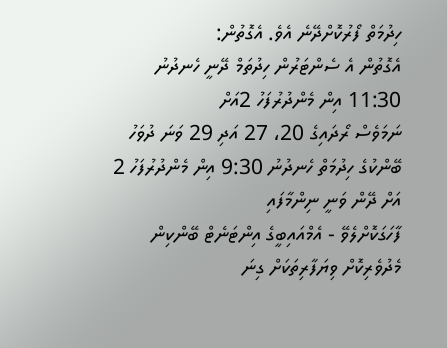ހިދުމަތް ފޯރުކޮށްދޭނެ އެވެ. އެގޮތުން:
އެގޮތުން އެ ސެންޓަރުން ހިދުތަމް ދޭނީ ހެނދުނު 11:30 އިން މެންދުރުފަހު 2އަށް
ނަމަވެސް ރޯދައިގެ 20، 27 އަދި 29 ވަނަ ދުވަހު ބޭންކުގެ ހިދުމަތް ހެނދުނު 9:30 އިން މެންދުރުފަހު 2 އަށް ދޭން ވަނީ ނިންމާފައި
ފާހަގަކޮށްލެވޭ - އެމްއައިބީގެ އިންޓަނެޓް ބޭންކިން މެދުވެރިކޮށް ވިޔަފާރިތަކަށް ގިނަ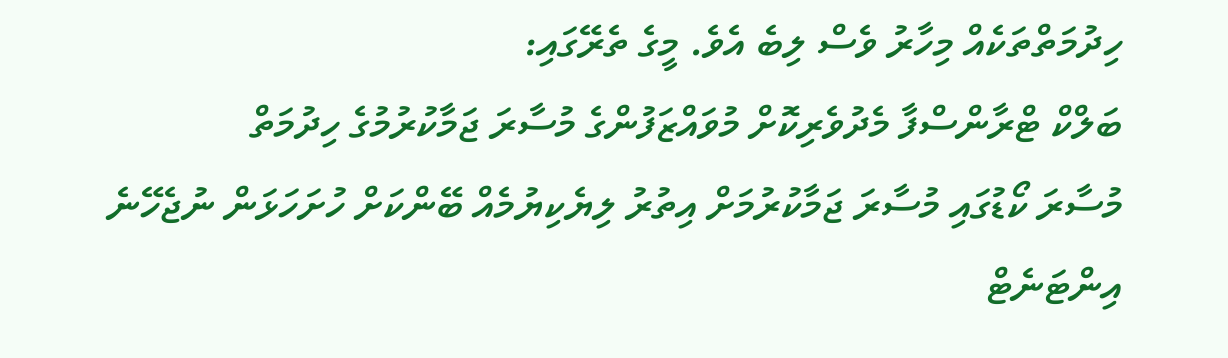ހިދުމަތްތަކެއް މިހާރު ވެސް ލިބެ އެވެ. މީގެ ތެރޭގައި:
ބަލްކް ޓްރާންސްފާ މެދުވެރިކޮށް މުވައްޒަފުންގެ މުސާރަ ޖަމާކުރުމުގެ ހިދުމަތް
މުސާރަ ކޯޑުގައި މުސާރަ ޖަމާކުރުމަށް އިތުރު ލިޔެކިޔުމެއް ބޭންކަށް ހުށަހަޅަން ނުޖެހޭނެ
އިންޓަނެޓް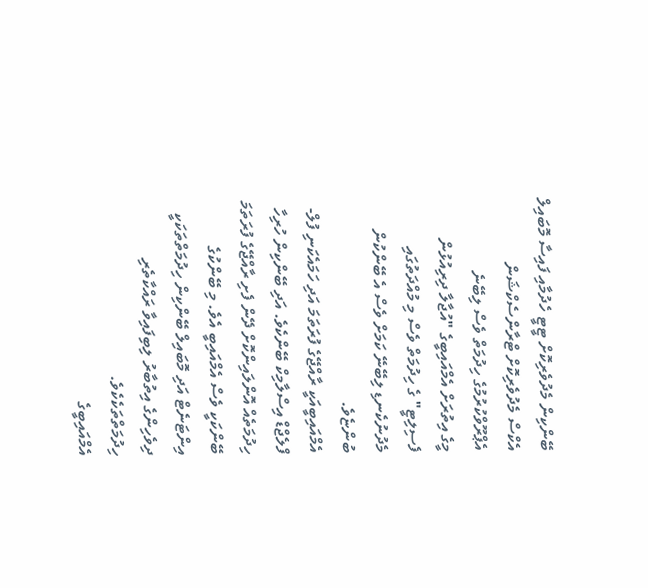ބޭންކިން މެދުވެރިކޮށް ޓީޓީ ހެދުމާއި ފައިސާ މޮބައިލް އެކްސް މެދުވެރިކޮށް ޓްރާންސެކްޝަން އެޕްރޫވްކުރުމުގެ ހިދުމަތް ވެސް ލިބޭނެ
މީގެ އިތުރަށް އެމްއައިބީގެ "އުޖާލާ ދިރިއުޅުން ފެސިލިޓީ" ގެ ހިދުމަތް ވެސް މި މުއްދަތުގައި މެދުނުކެނޑި ލިބޭނޭ ކަމަށް ވެސް އެ ބޭންކުން ބުންޏެވެ.
އެމްއައިބީއަކީ ރާއްޖޭގެ ފުރަތަމަ އަދި ހަމައެކަނި ފުލް-ފްލެޖްޑް އިސްލާމިކް ބޭންކެވެ. އަދި ބޭންކިން ހުރިހާ ހިދުމަތެއް އޮންލައިންކޮށް ދޭން ފެށި ރާއްޖޭގެ ފުރަތަމަ ބޭންކަކީ ވެސް އެމްއައިބީ އެވެ. މި ބޭންކުގެ އިންޓަނެޓް އަދި މޮބައިލް ބޭންކިން ހިދުމަތްތަކަކީ ދިވެހިންގެ އިތުބާރު ލިބިފައިވާ ރައްކާތެރި ހިދުމަތްތަކެކެވެ.
އެމްއައިބީގެ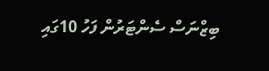ބިޒްނަސް ސެންޓަރުން ފަހު 10ގައި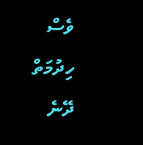ވެސް ހިދުމަތް ދޭނެ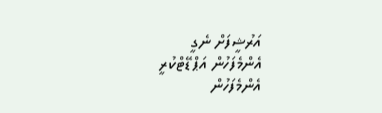އަރުޝީފަށް ނެގީ
އެންމެފަހުން އަޕްޑޭޓްކުރީ
އެންމެފަހުން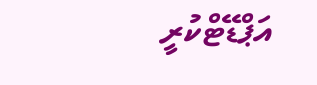އަޕްޑޭޓްކުރީ